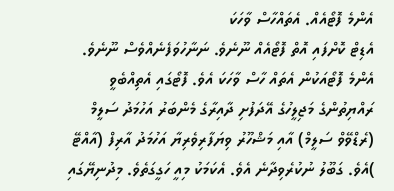އެންމެ ފޮޓޯއެއް. އެތައްހާސް ވާހަކަ
އެޑިޓް ކޮށްފައި އޮތް ފޮޓޯއެއް ނޫނެވެ. ނަނާހުވަފެނެއްވެސް ނޫނެވެ. އެންމެ ފޮޓޯއަކުން އެތައް ހާސް ވާހަކަ އެވެ. ފޮޓޯގައި އެތިއްބެވީ ރައްޔިތުންގެ މަޖިލީހުގެ އޭދަފުށި ދާއިރާގެ މެންބަރު އަހުމަދު ސަލީމް (ރެޑްވޭވް ސަލީމް) އާއި މަޝްހޫރު ވިޔަފާރިވެރިޔާ އަހުމަދު އާރިފް (އާއްޓޭ )އެވެ. ގަބޫލު ނުކުރެވިދާނެ އެވެ. އެކަމަކު މިއީ ހަގީގަތެވެ. މިދުނިޔޭގައި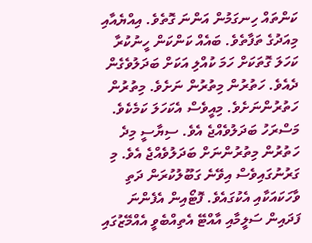ކަންތައް ހިނގަމުން އަންނަ ގޮތެވެ. އިއްޔެއާއި މިއަދުގެ ތަފާތެވެ. ބައެއް ކަންކަން ހީނުކުރާ ކަހަލަ ގޮތަކަށް ހަމަ ކުއްލި އަކަށް ބަދަލުވެގެން ދެއެވެ. ހަތުރުން މިތުރުން ނަށެވެ. މިތުރުން ހަތުރުންނަށެވެ. މިއީވެސް އެކަހަލަ ކަމެކެވެ.
މަސްރަހު ބަދަލުވެއްޖެ އެވެ. ސިޔާސީ މިދެ ހަތުރުން މިތުރުންނަށް ބަދަލުވެއްޖެ އެވެ. މި ގަރުނުގައިވެސް އިވޭނެ ގަބޫލުކުރަން ދަތި ވާހަކައަކާއި އެކުގައެވެ. ފޮޓޯއިން އެފެންނަ ފަދައިން ސަލީމާއި އާއްޓޭ އެތިއްބެވީ އެއްމޭޒުގައި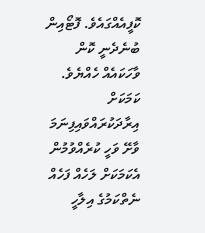ކޮފީއެއްގައެވެ. ފޮޓޯއިން ބުނެދެނީ ކޮން ވާހަކައެއް ހެއްޔެވެ. ކަމަކަށް އިރާދަކުރައްވައިފިނަމަ ވާށޭ ވަހީ ކުރެއްވުމުން އެކަމަކަށް ލަހެއް ފަހެއް ނެތްކަމުގެ އިލާހީ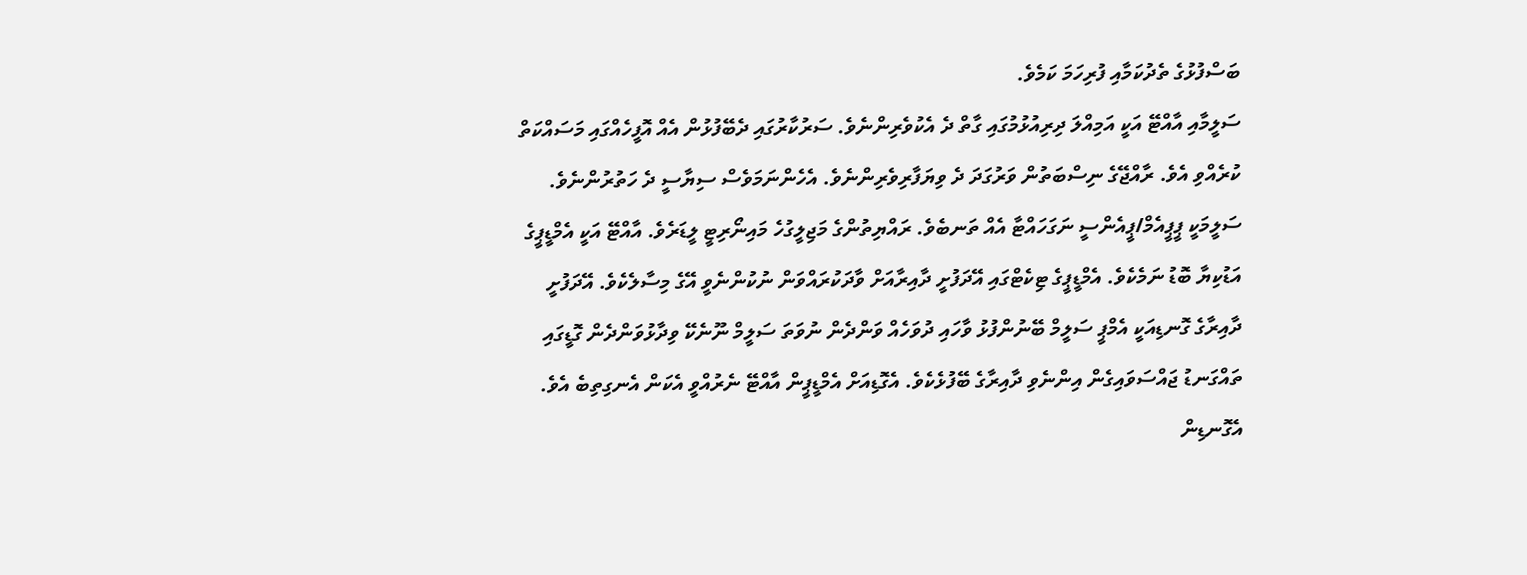ބަސްފުޅުގެ ތެދުކަމާއި ފުރިހަމަ ކަމެވެ.
ސަލީމާއި އާއްޓޭ އަކީ އަމިއްލަ ދިރިއުޅުމުގައި ގާތް ދެ އެކުވެރިންނެވެ. ސަރުކާރުގައި ދެބޭފުޅުން އެއް އޮފީހެއްގައި މަސައްކަތް ކުރެއްވި އެވެ. ރާއްޖޭގެ ނިސްބަތުން ވަރުގަދަ ދެ ވިޔަފާރިވެރިންނެވެ. އެހެންނަމަވެސް ސިޔާސީ ދެ ހަތުރުންނެވެ. ސަލީމަކީ ޕީޕީއެމް/ޕީއެންސީ ނަގަހައްޓާ އެއް ތަނބެވެ. ރައްޔިތުންގެ މަޖިލީގުހެ މައިނޯރިޓީ ލީޑަރެވެ. އާއްޓޭ އަކީ އެމްޑީޕީގެ އަޑުކިޔާ ބޮޑު ނަމެކެވެ. އެމްޑީޕީގެ ޓިކެޓްގައި އޭދަފުށީ ދާއިރާއަށް ވާދަކުރައްވަން ނުކުންނެވީ އޭގެ މިސާލެކެވެ. އޭދަފުށީ ދާއިރާގެ ގޮނޑިއަކީ އެމްޕީ ސަލީމް ބޭނުންފުޅު ވާހައި ދުވަހެއް ވަންދެން ނުވަތަ ސަލީމް ނޫނެކޭ ވިދާޅުވަންދެން ގޮޑީގައި ތައްގަނޑު ޖައްސަވައިގެން އިންނެވި ދާއިރާގެ ބޭފުޅެކެވެ. އެގޮޑިއަށް އެމްޑީޕީން އާއްޓޭ ނެރުއްވީ އެކަން އެނގިތިބެ އެވެ. އެގޮނޑިން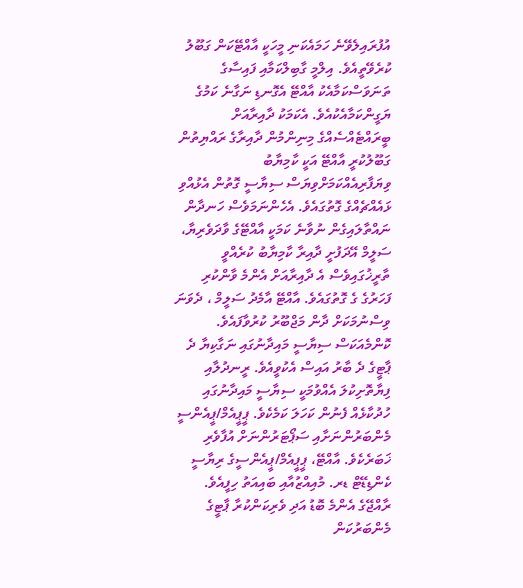އުފުރައިލެވޭނެ ހަމައެކަނި މީހަކީ އާއްޓޭކަން ގަބޫލު ކުރެވޭތީއެވެ. އިލްމީ ގާބިލްކަމާއި ފައިސާގެ ތަނަވަސްކަމާއެކު އާއްޓޭ އެގޮނޑި ނަގާނެ ކަމުގެ ޔަގީންކަމާއެކުއެވެ. އެކަމަކު ދާއިރާއަށް ބީރައްޓެއްސެއްގެ މިނިންމުން ދާއިރާގެ ރައްޔިތުން ގަބޫލުކުރީ އާއްޓޭ އަކީ ކާމިޔާބު ވިޔަފާރިއެއްކަމަށްވިޔަސް ސިޔާސީ ގޮތުން އެޅުއްވި ޅައެއްޗެއްގެ ގޮތުގައެވެ. އެހެންނަމަވެސް ހަނދާން ނައްތާލައިގެން ނުވާނެ ކަމަކީ އާއްޓޭގެ ވާދަވެރިޔާ، ސަލީމް އޭދަފުށީ ދާއިރާ ކާމިޔާބު ކުރެއްވީ ތާރީޚުގައިވެސް އެ ދާއިރާއަށް އެންމެ ވާންކުރި ފަހަރުގެ ގެ ގޮތުގައެވެ. އާއްޓޭ އާމެދު ސަލީމް ، ދެވަނަ ވިސްނުމަކަށް ދާން މަޖްބޫރު ކުރުވާފައެވެ.
ކޮންމެއަކަސް ސިޔާސީ މައިދާނުގައި ނަގާކިޔާ ދެ ޕާޓީގެ ދެ ބާރު އައިސް އެކުވީއެވެ. ރީނދުލާއި ފިޔާތޮށިކުލަ އެއްވުމަކީ ސިޔާސީ މައިދާނުގައި ހުދުކާޅެއް ފެނުން ކަހަލަ ކަމެކެވެ. ޕީޕީއެމް/ޕީއެންސީ މެންބަރުންނަށާއި ސަޕޯޓަރުންނަށް އުފާވެރި ޚަބަރެކެވެ. އާއްޓޭ، ޕީޕީއެމް/ޕީއެންސީގެ ރިޔާސީ ކެންޑިޑޭޓް ޑރ. މުއިއްޒުއާއި ބައިއަތު ހިފީއެވެ. ރާއްޖޭގެ އެންމެ ބޮޑު އަދި ވެރިކަންކުރާ ޕާޓީގެ މެންބަރުކަން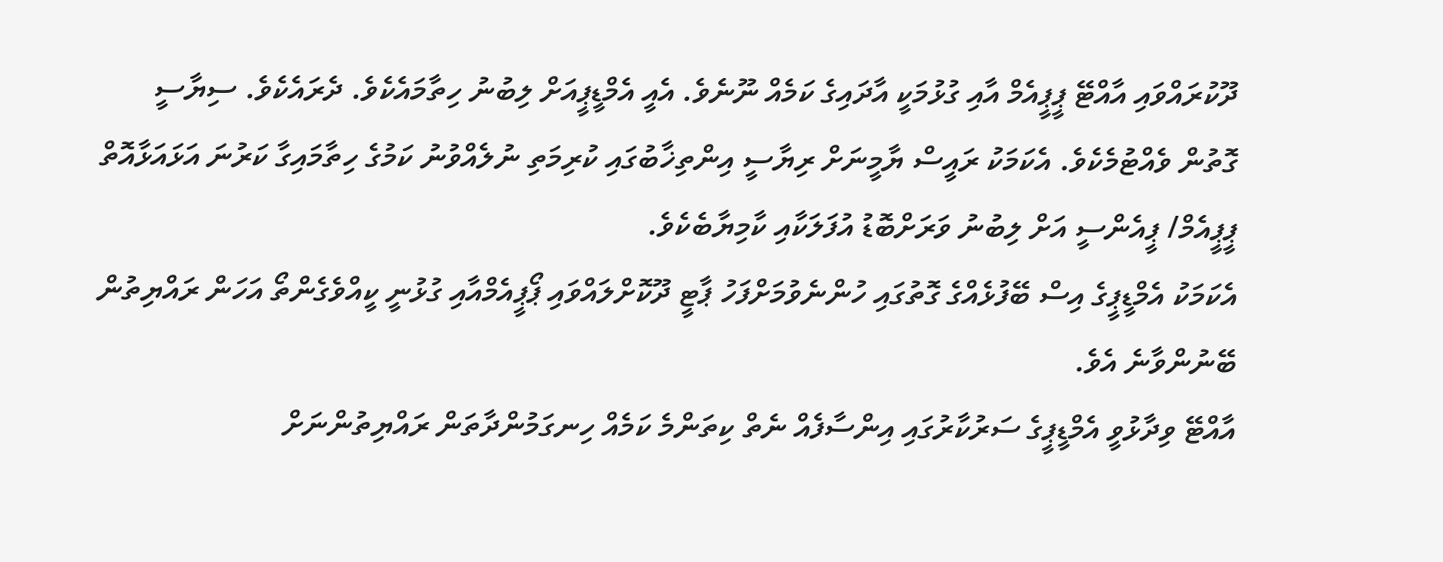ދޫކުރައްވައި އާއްޓޭ ޕީޕީއެމް އާއި ގުޅުމަކީ އާދައިގެ ކަމެއް ނޫނެވެ. އެއީ އެމްޑީޕީއަށް ލިބުނު ހިތާމައެކެވެ. ދެރައެކެވެ. ސިޔާސީ ގޮތުން ވެއްޓުމެކެވެ. އެކަމަކު ރައީސް ޔާމީނަށް ރިޔާސީ އިންތިޚާބުގައި ކުރިމަތި ނުލެއްވުނު ކަމުގެ ހިތާމައިގާ ކަރުނަ އަޅައަޅާއޮތް ޕީޕީއެމް/ ޕީއެންސީ އަށް ލިބުނު ވަރަށްބޮޑު އުފަލަކާއި ކާމިޔާބެކެވެ.
އެކަމަކު އެމްޑީޕީގެ އިސް ބޭފުޅެއްގެ ގޮތުގައި ހުންނެވުމަށްފަހު ޕާޓީ ދޫކޮށްލައްވައި ޕޯޕީއެމްއާއި ގުޅުނީ ކީއްވެގެންތޯ އަހަން ރައްޔިތުން ބޭނުންވާނެ އެވެ.
އާއްޓޭ ވިދާޅުވީ އެމްޑީޕީގެ ސަރުކާރުގައި އިންސާފެއް ނެތް ކިތަންމެ ކަމެއް ހިނގަމުންދާތަން ރައްޔިތުންނަށް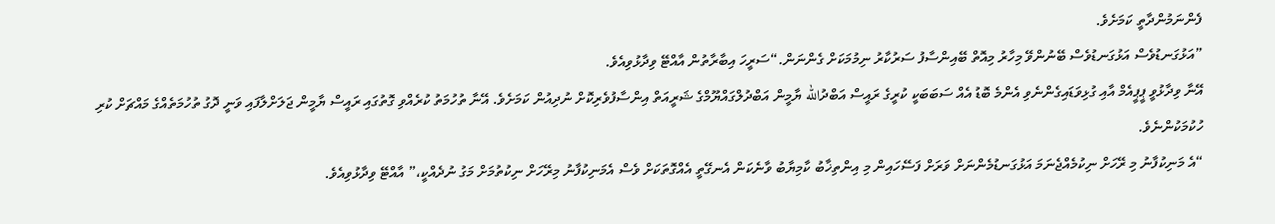ފެންނަމުންދާތީ ކަމަށެވެ.
”އަޅުގަނޑުވެސް އަޅުގަނޑުވެސް ބޭނުންވޭ މިހާރު މިއޮތް ބޭއިންސާފު ސަރުކާރު ނިމުމަކަށް ގެންނަން.“ސަރީހަ އިބާރާތުން އާއްޓޭ ވިދާޅުވިއެވެ.
އޭނާ ވިދާޅުވީ ޕީޕީއެމް އާއި ގުޅިވަޑައިގެންނެވި އެންމެ ބޮޑު އެއް ސަބަބަކީ ކުރީގެ ރައީސް އަބްދުالله ޔާމީން އަބްދުލްގައްޔޫމްގެ ޝަރީއަތް އިންސާފުވެރިކޮށް ނުދިއުން ކަމަށެވެ. އޭނާ ތުހުމަތު ކުރެއްވި ގޮތުގައި ރައީސް ޔާމީން ޖަލަށްލާފައި ވަނީ ދޮގު ތުހުމަތެއްގެ މައްޗަށް ކުރި ހުކުމަކުންނެވެ.
“އެ މަނިކުފާނު މި ރޭހަށް ނިކުމެއްޖެނަމަ އަޅުގަނޑުމެންނަށް ވަރަށް ފަސޭހައިން މި އިންތިޚާބު ކާމިޔާބު ވާނެކަން އެނގޭތީ އެއްގޮތަކަށް ވެސް އެމަނިކުފާނު މިރޭހަށް ނިކުތުމަށް މަގު ނުދެއްކީ،” އާއްޓޭ ވިދާޅުވިއެވެ.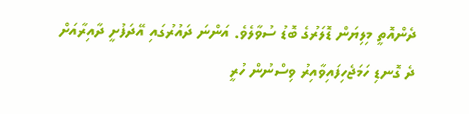ދެންއޮތީ މިލިޔަން ޑޮލަރުގެ ބޮޑު ސުވާލެވެ. އަންނަ ދައުރުގައި އޭދަފުށީ ދާއިރާއަށް ދެ ގޮނޑި ހަމަޖެހިފައިވާއިރު ވިސްނުން ހުރީ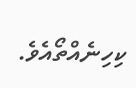ކިހިނެއްތޯއެވެ.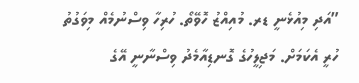”އަދި މިއުޅެނީ ޑރ. މުއިއްޒު ހޮވޭތޯ. ހުރިހާ ވިސްނުމެއް މިވަގުތު ހުރީ އެކަމަށް. މަޖިލީހުގެ ގޮނޑިއާމެދު ވިސްނާނީ އޭގެ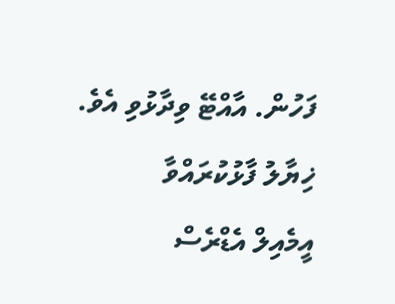ފަހުން. އާއްޓޭ ވިދާޅުވި އެވެ.
ޚިޔާލު ފާޅުކުރައްވާ
އީމެއިލް އެޑްރެސް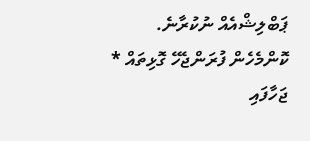ޕަބްލިޝްއެއް ނުކުރާނެ. ކޮންމެހެން ފުރަންޖެހޭ ގޮޅިތައް * ޖަހާފައި